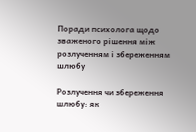Поради психолога щодо зваженого рішення між розлученням і збереженням шлюбу

Розлучення чи збереження шлюбу: як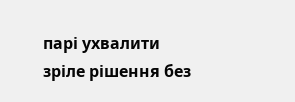парі ухвалити зріле рішення без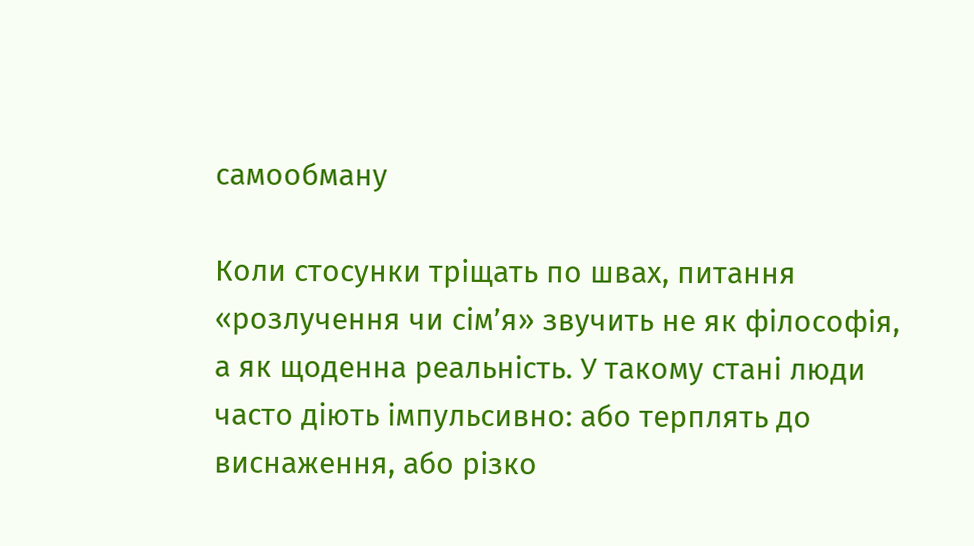самообману

Коли стосунки тріщать по швах, питання «розлучення чи сім’я» звучить не як філософія, а як щоденна реальність. У такому стані люди часто діють імпульсивно: або терплять до виснаження, або різко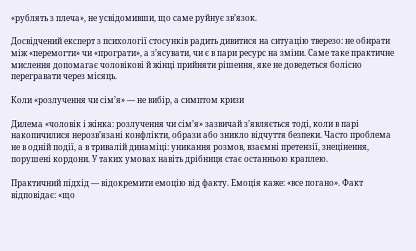«рублять з плеча», не усвідомивши, що саме руйнує зв’язок.

Досвідчений експерт з психології стосунків радить дивитися на ситуацію тверезо: не обирати між «перемогти» чи «програти», а з’ясувати, чи є в пари ресурс на зміни. Саме таке практичне мислення допомагає чоловікові й жінці прийняти рішення, яке не доведеться болісно перегравати через місяць.

Коли «розлучення чи сім’я» — не вибір, а симптом кризи

Дилема «чоловік і жінка: розлучення чи сім’я» зазвичай з’являється тоді, коли в парі накопичилися нерозв’язані конфлікти, образи або зникло відчуття безпеки. Часто проблема не в одній події, а в тривалій динаміці: уникання розмов, взаємні претензії, знецінення, порушені кордони. У таких умовах навіть дрібниця стає останньою краплею.

Практичний підхід — відокремити емоцію від факту. Емоція каже: «все погано». Факт відповідає: «що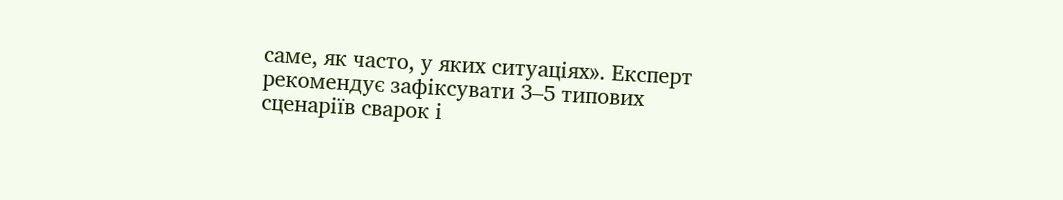саме, як часто, у яких ситуаціях». Експерт рекомендує зафіксувати 3–5 типових сценаріїв сварок і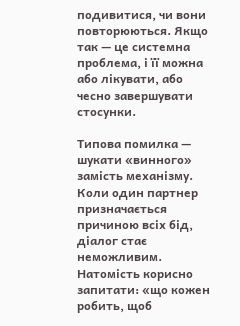подивитися, чи вони повторюються. Якщо так — це системна проблема, і її можна або лікувати, або чесно завершувати стосунки.

Типова помилка — шукати «винного» замість механізму. Коли один партнер призначається причиною всіх бід, діалог стає неможливим. Натомість корисно запитати: «що кожен робить, щоб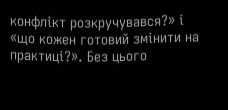конфлікт розкручувався?» і «що кожен готовий змінити на практиці?». Без цього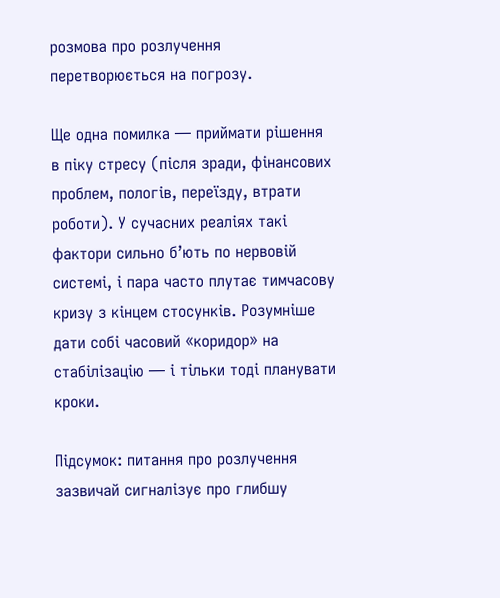розмова про розлучення перетворюється на погрозу.

Ще одна помилка — приймати рішення в піку стресу (після зради, фінансових проблем, пологів, переїзду, втрати роботи). У сучасних реаліях такі фактори сильно б’ють по нервовій системі, і пара часто плутає тимчасову кризу з кінцем стосунків. Розумніше дати собі часовий «коридор» на стабілізацію — і тільки тоді планувати кроки.

Підсумок: питання про розлучення зазвичай сигналізує про глибшу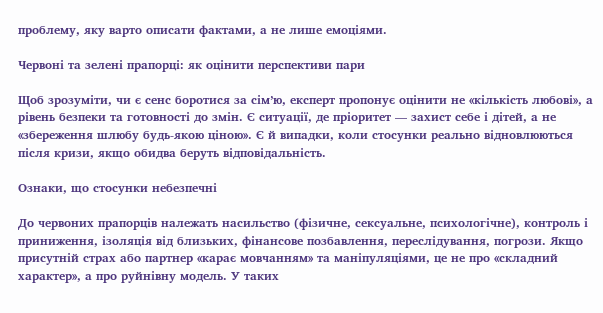проблему, яку варто описати фактами, а не лише емоціями.

Червоні та зелені прапорці: як оцінити перспективи пари

Щоб зрозуміти, чи є сенс боротися за сім’ю, експерт пропонує оцінити не «кількість любові», а рівень безпеки та готовності до змін. Є ситуації, де пріоритет — захист себе і дітей, а не «збереження шлюбу будь-якою ціною». Є й випадки, коли стосунки реально відновлюються після кризи, якщо обидва беруть відповідальність.

Ознаки, що стосунки небезпечні

До червоних прапорців належать насильство (фізичне, сексуальне, психологічне), контроль і приниження, ізоляція від близьких, фінансове позбавлення, переслідування, погрози. Якщо присутній страх або партнер «карає мовчанням» та маніпуляціями, це не про «складний характер», а про руйнівну модель. У таких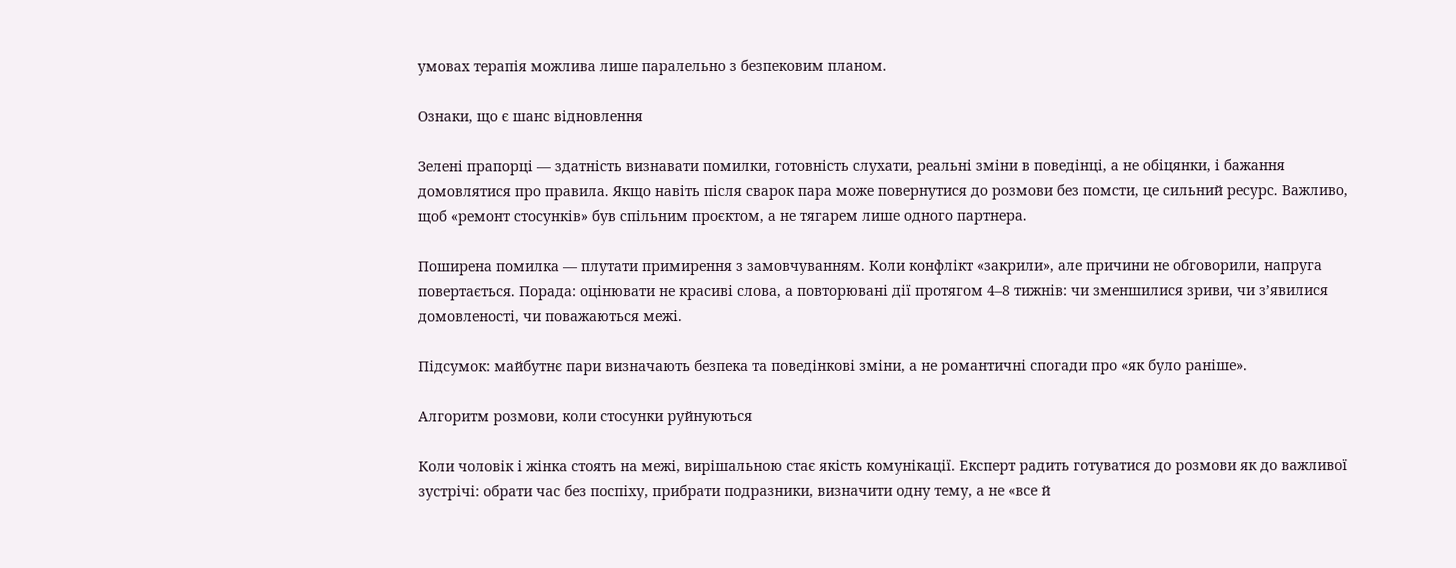умовах терапія можлива лише паралельно з безпековим планом.

Ознаки, що є шанс відновлення

Зелені прапорці — здатність визнавати помилки, готовність слухати, реальні зміни в поведінці, а не обіцянки, і бажання домовлятися про правила. Якщо навіть після сварок пара може повернутися до розмови без помсти, це сильний ресурс. Важливо, щоб «ремонт стосунків» був спільним проєктом, а не тягарем лише одного партнера.

Поширена помилка — плутати примирення з замовчуванням. Коли конфлікт «закрили», але причини не обговорили, напруга повертається. Порада: оцінювати не красиві слова, а повторювані дії протягом 4–8 тижнів: чи зменшилися зриви, чи з’явилися домовленості, чи поважаються межі.

Підсумок: майбутнє пари визначають безпека та поведінкові зміни, а не романтичні спогади про «як було раніше».

Алгоритм розмови, коли стосунки руйнуються

Коли чоловік і жінка стоять на межі, вирішальною стає якість комунікації. Експерт радить готуватися до розмови як до важливої зустрічі: обрати час без поспіху, прибрати подразники, визначити одну тему, а не «все й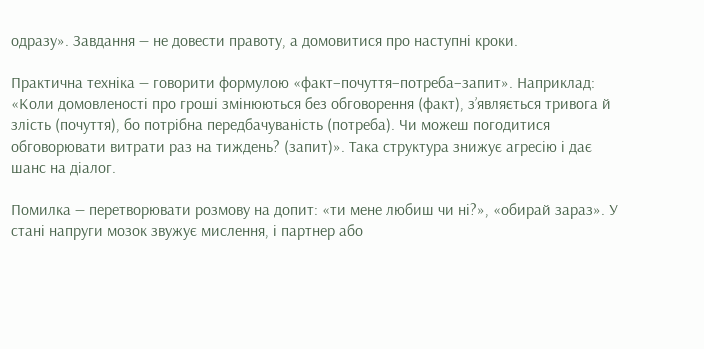одразу». Завдання — не довести правоту, а домовитися про наступні кроки.

Практична техніка — говорити формулою «факт–почуття–потреба–запит». Наприклад: «Коли домовленості про гроші змінюються без обговорення (факт), з’являється тривога й злість (почуття), бо потрібна передбачуваність (потреба). Чи можеш погодитися обговорювати витрати раз на тиждень? (запит)». Така структура знижує агресію і дає шанс на діалог.

Помилка — перетворювати розмову на допит: «ти мене любиш чи ні?», «обирай зараз». У стані напруги мозок звужує мислення, і партнер або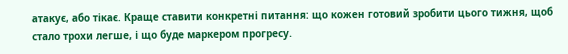атакує, або тікає. Краще ставити конкретні питання: що кожен готовий зробити цього тижня, щоб стало трохи легше, і що буде маркером прогресу.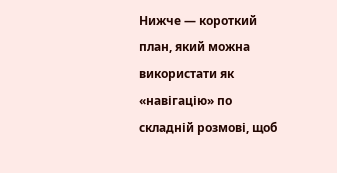Нижче — короткий план, який можна використати як «навігацію» по складній розмові, щоб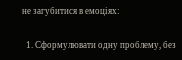не загубитися в емоціях:

  1. Сформулювати одну проблему, без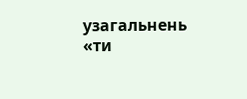узагальнень «ти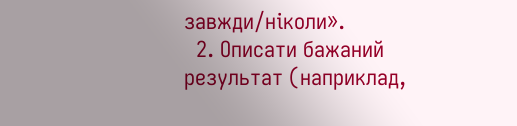завжди/ніколи».
  2. Описати бажаний результат (наприклад,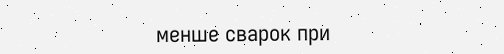менше сварок при